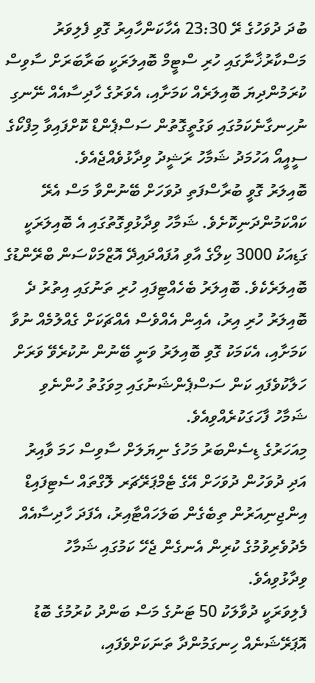ބުދަ ދުވަހުގެ ރޭ 23:30 އެހާކަންހާއިރު ގޮވި ފެލިވަރު މަސްކާރުޚާނާގައި ހުރި ސްޓީމް ބޮއިލަރަކީ ބަރާބަރަށް ސާވިސް ކުރަމުންދިޔަ ބޮއިލަރެއް ކަމަށާއި، އެވަރުގެ ހާދިސާއެއް ނޭނގި ނުހިނގާނެކަމުގައި ވަގުތީގޮތުން ސަސްޕެންޑް ކޮށްފައިވާ މިފްކޯގެ ސީއީއޯ އަހުމަދު ޝަމާހު ރަޝީދު ވިދާޅުވެއްޖެއެވެ.
ބޮއިލަރު ގޮވީ ބުރާސްފަތި ދުވަހަށް ބޭނުންވާ މަސް އެރޭ ކައްކަމުންދަނިކޮށެވެ. ޝަމާހު ވިދާޅުވިގޮތުގައި އެ ބޮއިލަރަކީ ގަޑިއަކު 3000 ކިލޯގެ އާވި އުފައްދައިދޭ އޮޒްމަކްސަން ބްރޭންޑުގެ ބޮއިލަރެކެވެ. ބޮއިލަރު ބެހެއްޓިފައި ހުރި ތަނުގައި އިތުރު ދެ ބޮއިލަރު ހުރި އިރު، އެއިން އެއްވެސް އެއްޗަކަށް ގެއްލުމެއް ނުވާ ކަމަށާއި، އެކަމަކު ގޮވި ބޮއިލަރު ވަނީ ބޭނުން ނުކުރެވޭ ވަރަށް ހަލާކުވެފައި ކަން ސަސްޕެންޝަނުގައި މިވަގުތު ހުންނެވި ޝަމާހު ފާހަގަކުރެއްވިއެވެ.
މިއަހަރުގެ ޑިސެންބަރު މަހުގެ ނިޔަލަށް ސާވިސް ހަމަ ވާއިރު އަދި ދުވަހުން ދުވަހަށް އޭގެ ޓެމްޕަރޭޗަރ ލޮގްތައް ސެޓިފައިޑް އިންޖިނިއަރުން ތިބެގެން ބަލަހައްޓާއިރު، އެފަދަ ހާދިސާއެއް މެދުވެރިވުމުގެ ކުރިން އެނގެން ޖެހޭ ކަމުގައި ޝަމާހު ވިދާޅުވިއެވެ.
ފެލިވަރަކީ ދުވާލަކު 50 ޓަނުގެ މަސް ބަންދު ކުރުމުގެ ބޮޑު އޮޕަރޭޝަނެއް ހިނގަމުންދާ ތަނަކަށްވެފައި،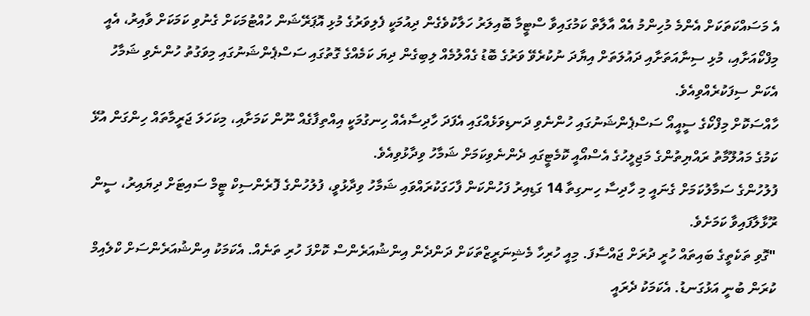އެ މަސައްކަތަކަށް އެންމެ މުހިންމު އެއް އާލާތް ކަމުގައިވާ ސްޓީމާ ބޮއިލަރު ހަލާކުވެގެން ދިއުމަކީ ފެލިވަރުގެ މުޅި އޮޕަރޭޝަން ހުއްޓުމަކަށް ގެނުވި ކަމަކަށް ވާއިރު، އެއީ މިފްކޯއަށާއި، މުޅި ސިނާއަތަށާއި ދައުލަތަށް އިޔާދަ ނުކުރެވޭ ވަރުގެ ބޮޑު ގެއްލުމެއް ލިބިގެން ދިޔަ ކަމެއްގެ ގޮތުގައި ސަސްޕެންޝަނުގައި މިވަގުތު ހުންނެވި ޝަމާހު އެކަން ސިފަކުރެއްވިއެވެ.
ހާއްސަކޮށް މިފްކޯގެ ސީއީއޯ ސަސްޕެންޝަނުގައި ހުންނެވި ދަނޑިވަޅެއްގައި އެފަދަ ހާދިސާއެއް ހިނގުމަކީ އިއްތިފާގެއް ނޫން ކަމަށާއި، މިކަހަލަ ޖަރީމާތައް ހިންގަން އުޅޭ ކަމުގެ މައުލޫމާތު ރައްޔިތުންގެ މަޖިލީހުގެ އެސްއޯއީ ކޮމެޓީގައި ދެންނެވިކަމަށް ޝަމާހު ވިދާޅުވިއެވެ.
ފުލުހުންގެ ސަމާލުކަމަށް ގެނައީ މި ހާދިސާ ހިނގިތާ 14 ގަޑިއިރު ފަހުންކަން ފާހަގަކުރައްވައި ޝަމާހު ވިދާޅުވީ، ފުލުހުންގެ ފޮރެންސިކް ޓީމް ސައިޓަށް ދިޔައިރު، ސީން ރޫޅާލާފައިވާ ކަމަށެވެ.
"ގޮވި ތަކެތީގެ ބައިތައް ހުރީ ދުރަށް ޖައްސާފަ. މިއީ ހުރިހާ މެޝިނަރީޒްތަކަށް ދަންދެން އިންޝުއަރެންސް ކޮށްފަ ހުރި ތަނެއް. އެކަމަކު އިންޝުއަރެންސަށް ކްލެއިމް ކުރަން ބުނީ އަޅުގަނޑު. އެކަމަކު ދެރައީ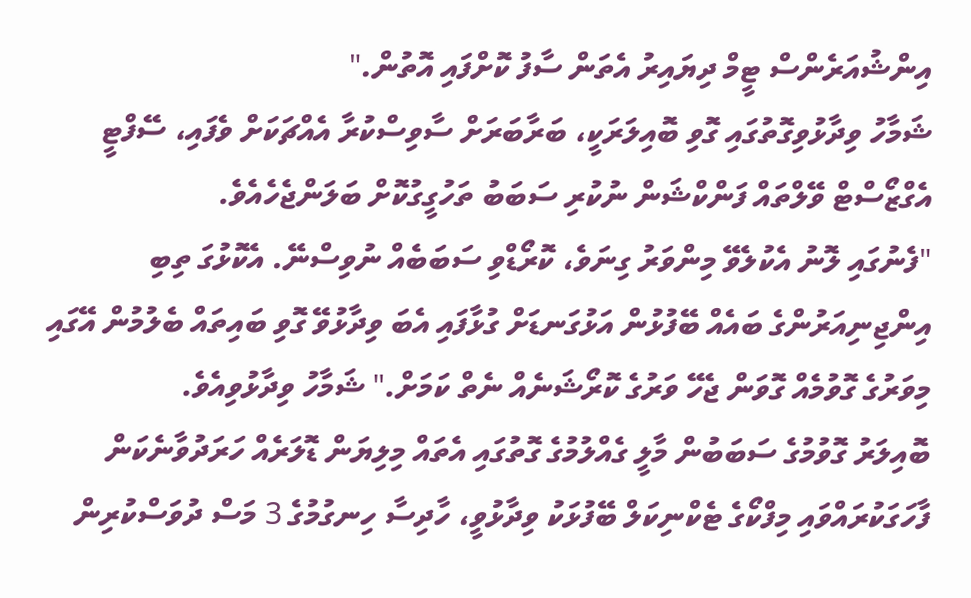އިންޝުއަރެންސް ޓީމް ދިޔައިރު އެތަން ސާފު ކޮށްފައި އޮތުން."
ޝަމާހު ވިދާޅުވިގޮތުގައި ގޮވި ބޮއިލަރަކީ، ބަރާބަރަށް ސާވިސްކުރާ އެއްޗަކަށް ވެފައި، ސޭފްޓީ އެގްޒޯސްޓް ވޭލްތައް ފަންކްޝަން ނުކުރި ސަބަބު ތަހުގީގުކޮށް ބަލަންޖެހެއެވެ.
"ފެނުގައި ލޮނު އެކުލެވޭ މިންވަރު ގިނަވެ، ކޮރޯޑްވި ސަބަބެއް ނުވިސްނޭ. އެކޮޅުގަ ތިބި އިންޖިނިއަރުންގެ ބައެއް ބޭފުޅުން އަޅުގަނޑަށް ގުޅާފައި އެބަ ވިދާޅުވޭ ގޮވި ބައިތައް ބެލުމުން އޭގައި މިވަރުގެ ގޮވުމެއް ގޮވަން ޖެހޭ ވަރުގެ ކޮރޯޝަނެއް ނެތް ކަމަށް." ޝަމާހު ވިދާޅުވިއެވެ.
ބޮއިލަރު ގޮވުމުގެ ސަބަބުން މާލީ ގެއްލުމުގެ ގޮތުގައި އެތައް މިލިޔަން ޑޮލަރެއް ހަރަދުވާނެކަން ފާހަގަކުރައްވައި މިފްކޯގެ ޓެކްނިކަލް ބޭފުޅަކު ވިދާޅުވީ، ހާދިސާ ހިނގުމުގެ 3 މަސް ދުވަސްކުރިން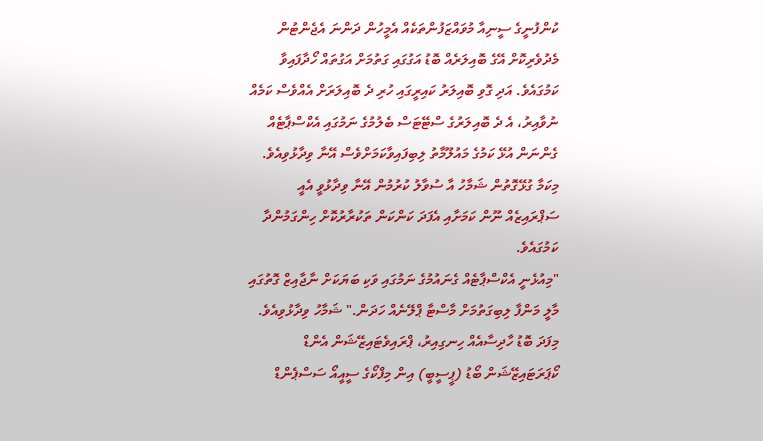ކުންފުނީގެ ސީނިއާ މުވައްޒަފުންތަކެއް އެމީހުން ދަންނަ އެޖެންޓުން މެދުވެރިކޮށް އޭގެ ބޮއިލަރެއް ބޮޑު އަގުގައި ގަތުމަށް އަގުތައް ހޯދާފައިވާ ކަމުގައެވެ. އަދި ގޮވި ބޮއިލަރު ކައިރީގައި ހުރި ދެ ބޮއިލަރަށް އެއްވެސް ކަމެއް ނުވާއިރު، އެ ދެ ބޮއިލަރުގެ ސްޓޭޓަސް ބެލުމުގެ ނަމުގައި އެކްސްޕާޓެއް ގެންނަން އުޅޭ ކަމުގެ މައުލޫމާތު ލިބިފައިވާކަމަށްވެސް އޭނާ ވިދާޅުވިއެވެ. މިކަމާ ގުޅޭގޮތުން ޝަމާހު އާ ސުވާލު ކުރުމުން އޭނާ ވިދާޅުވީ އެއީ ސަޕްރައިޒެއް ނޫން ކަމަށާއި އެފަދަ ކަންކަން ތަކުރާރުކޮށް ހިންގަމުންދާ ކަމުގައެވެ.
"މިއުޅެނީ އެކްސްޕާޓެއް ގެނައުމުގެ ނަމުގައި ވަކި ބަޔަކަށް ނާޖާއިޒް ގޮތުގައި މާލީ މަންފާ ލިބިގަތުމަށް މާސްޓާ ޕްލޭނެއް ހަދަން." ޝަމާހު ވިދާޅުވިއެވެ.
މިފަދަ ބޮޑު ހާދިސާއެއް ހިނގިއިރު، ޕްރައިވެޓައިޒޭޝަން އެންޑް ކޯޕަރަޓައިޒޭޝަން ބޯޑު (ޕީސީބީ) އިން މިފްކޯގެ ސީއީއޯ ސަސްޕެންޑް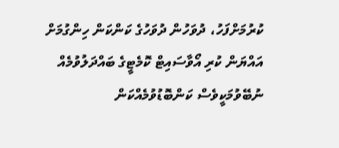ކުރުމަށްފަހު، ދުވަހުން ދުވަހުގެ ކަންކަން ހިންގުމަށް އައްޔަން ކުރި އޯވާސައިޓް ކޮމެޓީގެ ބައްދަލުވުމެއް ނުބޭވުމަކީވެސް ކަންބޮޑުވުމެއްކަން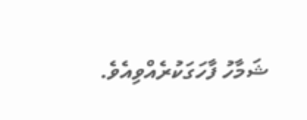ޝަމާހު ފާހަގަކުރެއްވިއެވެ.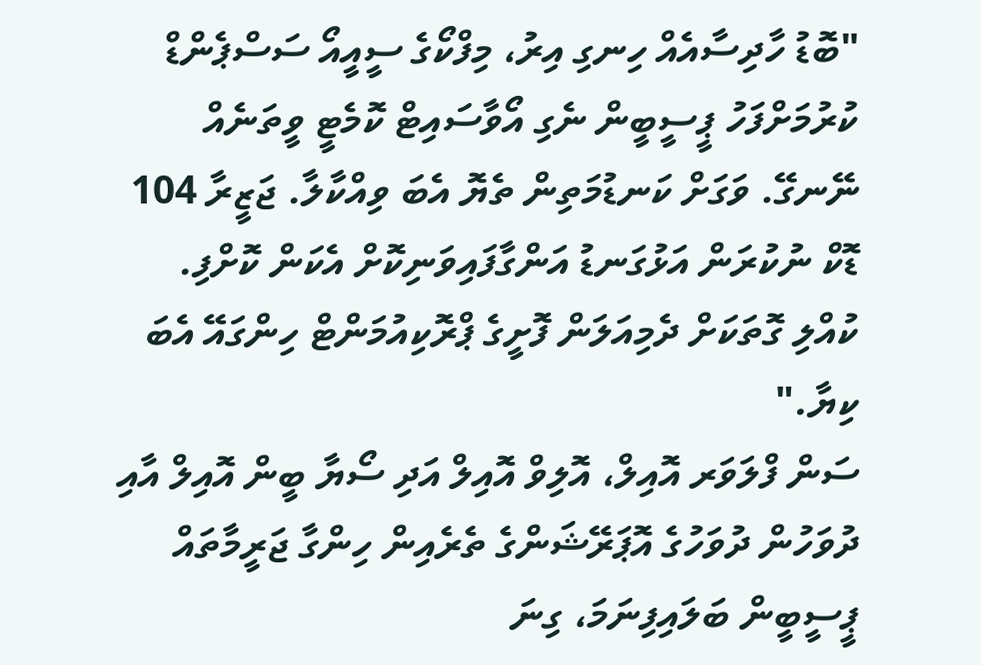"ބޮޑު ހާދިސާއެއް ހިނގި އިރު، މިފްކޯގެ ސީއީއޯ ސަސްޕެންޑް ކުރުމަށްފަހު ޕީސީބީން ނެގި އޯވާސައިޓް ކޮމެޓީ ވީތަނެއް ނޭނގޭ. ވަގަށް ކަނޑުމަތިން ތެޔޮ އެބަ ވިއްކާލާ. ޖަޒީރާ 104 ޑޮކް ނުކުރަން އަޅުގަނޑު އަންގާފައިވަނިކޮށް އެކަން ކޮށްފި. ކުއްލި ގޮތަކަށް ދެމިއަލަން ފޮށީގެ ޕްރޮކިއުމަންޓް ހިންގައޭ އެބަ ކިޔާ."
ސަން ފްލަވަރ އޮއިލް، އޮލިވް އޮއިލް އަދި ސޯޔާ ބީން އޮއިލް އާއި ދުވަހުން ދުވަހުގެ އޮޕަރޭޝަންގެ ތެރެއިން ހިންގާ ޖަރީމާތައް ޕީސީބީން ބަލައިފިނަމަ، ގިނަ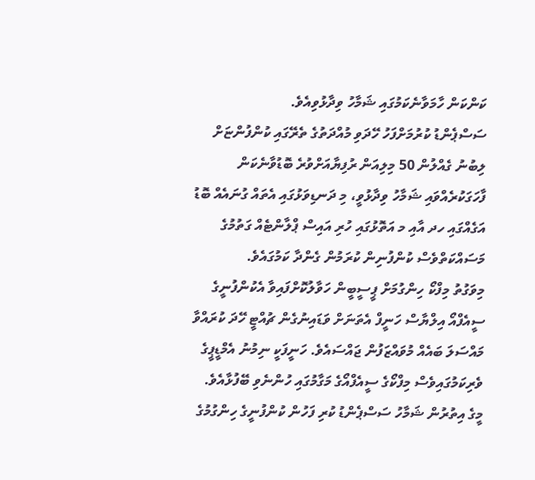ކަންކަން ހާމަވާނެކަމުގައި ޝަމާހު ވިދާޅުވިއެވެ.
ސަސްޕެންޑު ކުރުމަށްފަހު ހޭދަވި މުއްދަތުގެ ތެރޭގައި ކުންފުންޏަށް ލިބުނު ގެއްލުން 50 މިލިއަން ރުފިޔާއަށްވުރެ ބޮޑުވާނެކަން ފާހަގަކުރެއްވައި ޝަމާހު ވިދާޅުވީ، މި ދަނޑިވަޅުގައި އެތައް ގުނައެއް ބޮޑު އަގެއްގައި ހދ އާއި މ އަތޮޅުގައި ހުރި އައިސް ޕްލާންޓެއް ގަތުމުގެ މަސައްކަތްވެސް ކުންފުނިން ކުރަމުން ގެންދާ ކަމުގައެވެ.
މިވަގުތު މިފްކޯ ހިންގުމަށް ޕީސީބީން ހަވާލުކޮށްފައިވާ އެކުންފުނީގެ ސީއެފްއޯ އިލްޔާސް ހަނީފް އެތަނަށް ވަޑައިނުގެން ޗުއްޓީ ހޭދަ ކުރައްވާ މައްސަލަ ބައެއް މުވައްޒަފުން ޖައްސައެވެ. ހަނީފަކީ ނިމުނު އެމްޑީޕީގެ ވެރިކަމުގައިވެސް މިފްކޯގެ ސީއެފްއޯގެ މަގާމުގައި ހުންނެވި ބޭފުޅާއެވެ.
މީގެ އިތުރުން ޝަމާހު ސަސްޕެންޑު ކުރި ފަހުން ކުންފުނީގެ ހިންގުމުގެ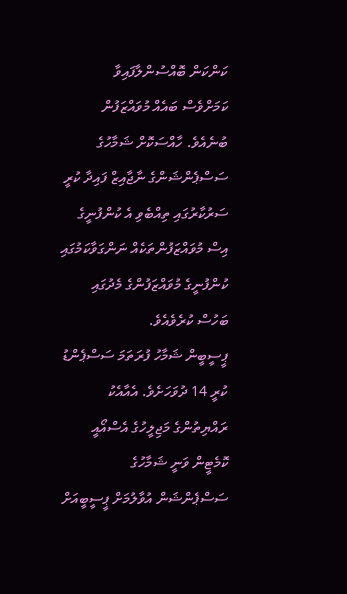ކަންކަން ބޮއްސުންލާފައިވާ
ކަމަށްވެސް ބައެއް މުވައްޒަފުން ބުނެއެވެ. ހާއްސަކޮށް ޝަމާހުގެ ސަސްޕެންޝަންގެ ނާޖާއިޒް ފައިދާ ކުރީ ސަރުކާރުގައި ތިއްބެވި އެ ކުންފުނީގެ އިސް މުވައްޒަފުންތަކެއް ނަންގަވާކަމުގައި ކުންފުނީގެ މުވައްޒަފުންގެ މެދުގައި ބަހުސް ކުރެވެއެވެ.
ޕީސީބީން ޝަމާހު ފުރަތަމަ ސަސްޕެންޑު ކުރީ 14 ދުވަހަށެވެ. އެއާއެކު ރައްޔިތުންގެ މަޖިލީހުގެ އެސްއޯއީ ކޮމެޓީން ވަނީ ޝަމާހުގެ ސަސްޕެންޝަން އުވާލުމަށް ޕީސީބީއަށް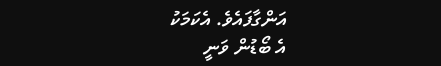އަންގާފައެވެ. އެކަމަކު
އެ ބޯޑުން ވަނީ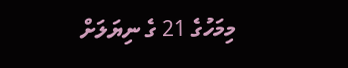މިމަހުގެ 21 ގެ ނިޔަލަށް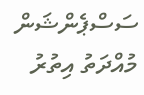ސަސްޕެންޝަން މުއްދަތު އިތުރު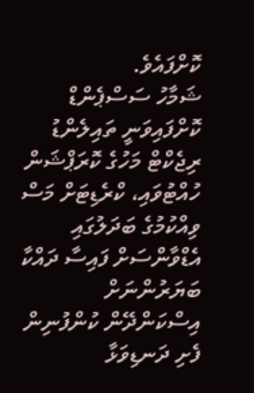ކޮށްފައެވެ.
ޝަމާހު ސަސްޕެންޑް ކޮށްފައިވަނީ ތައިލެންޑު ރިޖެކްޓް މަހުގެ ކޮރަޕްޝަން ހުއްޓުވައި، ކްރެޑިޓަށް މަސް ވިއްކުމުގެ ބަދަލުގައި އެޑްވާންސަށް ފައިސާ ދައްކާ ބަޔަރުންނަށް އިސްކަންދޭން ކުންފުނިން ފެށި ދަނޑިވަޅާ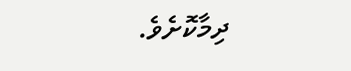ދިމާކޮށެވެ.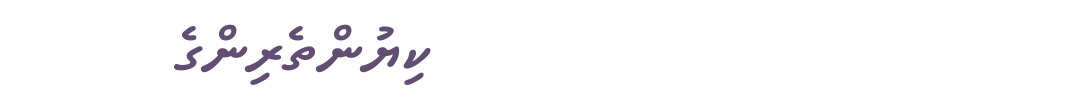ކިޔުންތެރިންގެ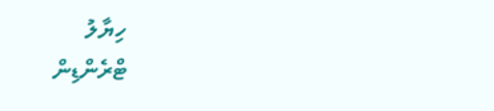ހިޔާލު
ޓްރެންޑިން